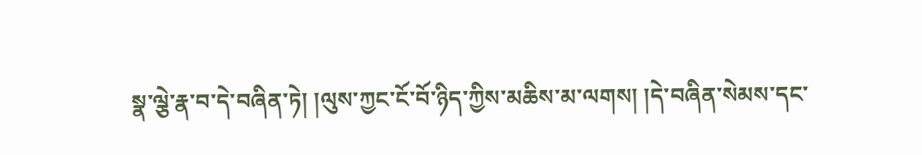སྣ་ལྕེ་རྣ་བ་དེ་བཞིན་ཏེ། །ལུས་ཀྱང་ངོ་བོ་ཉིད་ཀྱིས་མཆིས་མ་ལགས། །དེ་བཞིན་སེམས་དང་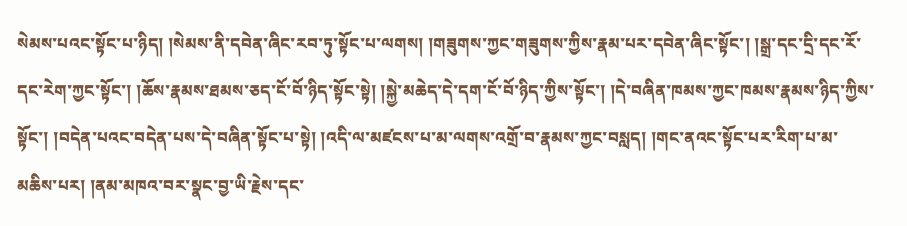སེམས་པའང་སྟོང་པ་ཉིད། །སེམས་ནི་དབེན་ཞིང་རབ་ཏུ་སྟོང་པ་ལགས། །གཟུགས་ཀྱང་གཟུགས་ཀྱིས་རྣམ་པར་དབེན་ཞིང་སྟོང་། །སྒྲ་དང་དྲི་དང་རོ་དང་རེག་ཀྱང་སྟོང་། །ཆོས་རྣམས་ཐམས་ཅད་ངོ་བོ་ཉིད་སྟོང་སྟེ། །སྐྱེ་མཆེད་དེ་དག་ངོ་བོ་ཉིད་ཀྱིས་སྟོང་། །དེ་བཞིན་ཁམས་ཀྱང་ཁམས་རྣམས་ཉིད་ཀྱིས་སྟོང་། །བདེན་པའང་བདེན་པས་དེ་བཞིན་སྟོང་པ་སྟེ། །འདི་ལ་མཛངས་པ་མ་ལགས་འགྲོ་བ་རྣམས་ཀྱང་བསླད། །གང་ནའང་སྟོང་པར་རིག་པ་མ་མཆིས་པར། །ནམ་མཁའ་བར་སྣང་བྱ་ཡི་རྗེས་དང་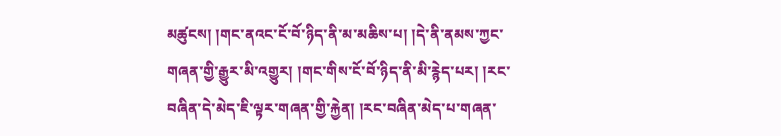མཚུངས། །གང་ནའང་ངོ་བོ་ཉིད་ནི་མ་མཆིས་པ། །དེ་ནི་ནམས་ཀྱང་གཞན་གྱི་རྒྱུར་མི་འགྱུར། །གང་གིས་ངོ་བོ་ཉིད་ནི་མི་རྙེད་པར། །རང་བཞིན་དེ་མེད་ཇི་ལྟར་གཞན་གྱི་རྐྱེན། །རང་བཞིན་མེད་པ་གཞན་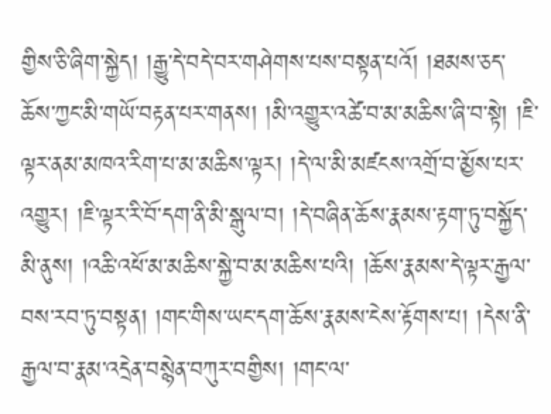གྱིས་ཅི་ཞིག་སྐྱེད། །རྒྱུ་དེ་བདེ་བར་གཤེགས་པས་བསྟན་པའོ། །ཐམས་ཅད་ཆོས་ཀྱང་མི་གཡོ་བརྟན་པར་གནས། །མི་འགྱུར་འཚེ་བ་མ་མཆིས་ཞི་བ་སྟེ། །ཇི་ལྟར་ནམ་མཁའ་རིག་པ་མ་མཆིས་ལྟར། །དེ་ལ་མི་མཛངས་འགྲོ་བ་མྱོས་པར་འགྱུར། །ཇི་ལྟར་རི་བོ་དག་ནི་མི་སྒུལ་བ། །དེ་བཞིན་ཆོས་རྣམས་རྟག་ཏུ་བསྐྱོད་མི་ནུས། །འཆི་འཕོ་མ་མཆིས་སྐྱེ་བ་མ་མཆིས་པའི། །ཆོས་རྣམས་དེ་ལྟར་རྒྱལ་བས་རབ་ཏུ་བསྟན། །གང་གིས་ཡང་དག་ཆོས་རྣམས་ངེས་རྟོགས་པ། །དེས་ནི་རྒྱལ་བ་རྣམ་འདྲེན་བསྙེན་བཀུར་བགྱིས། །གང་ལ་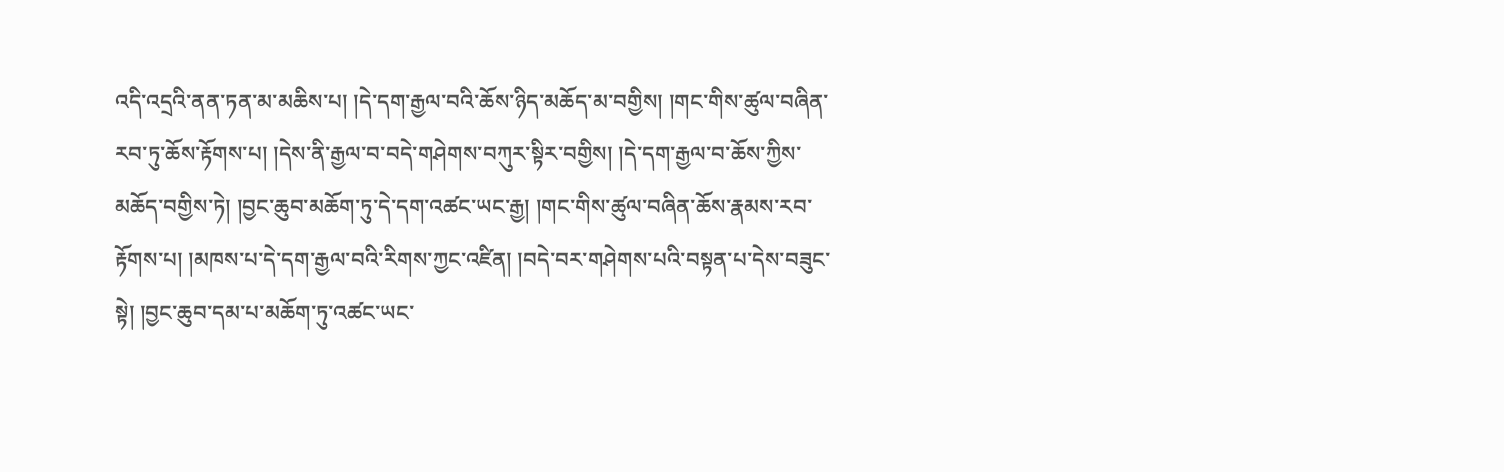འདི་འདྲའི་ནན་ཏན་མ་མཆིས་པ། །དེ་དག་རྒྱལ་བའི་ཆོས་ཉིད་མཆོད་མ་བགྱིས། །གང་གིས་ཚུལ་བཞིན་རབ་ཏུ་ཆོས་རྟོགས་པ། །དེས་ནི་རྒྱལ་བ་བདེ་གཤེགས་བཀུར་སྟིར་བགྱིས། །དེ་དག་རྒྱལ་བ་ཆོས་ཀྱིས་མཆོད་བགྱིས་ཏེ། །བྱང་ཆུབ་མཆོག་ཏུ་དེ་དག་འཚང་ཡང་རྒྱ། །གང་གིས་ཚུལ་བཞིན་ཆོས་རྣམས་རབ་རྟོགས་པ། །མཁས་པ་དེ་དག་རྒྱལ་བའི་རིགས་ཀྱང་འཛིན། །བདེ་བར་གཤེགས་པའི་བསྟན་པ་དེས་བཟུང་སྟེ། །བྱང་ཆུབ་དམ་པ་མཆོག་ཏུ་འཚང་ཡང་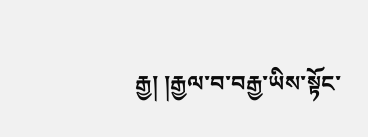རྒྱ། །རྒྱལ་བ་བརྒྱ་ཡིས་སྟོང་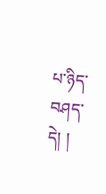པ་ཉིད་བཤད་དེ། །